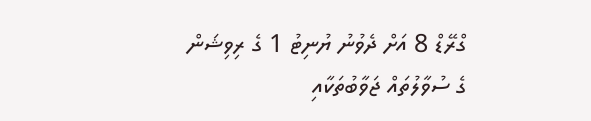ގްރޭޑް 8 އަށް ދެވުނު ޔުނިޓު 1 ގެ ރިވިޝަން
ގެ ސުވާލުތައް ޖަވާބުތަކާއި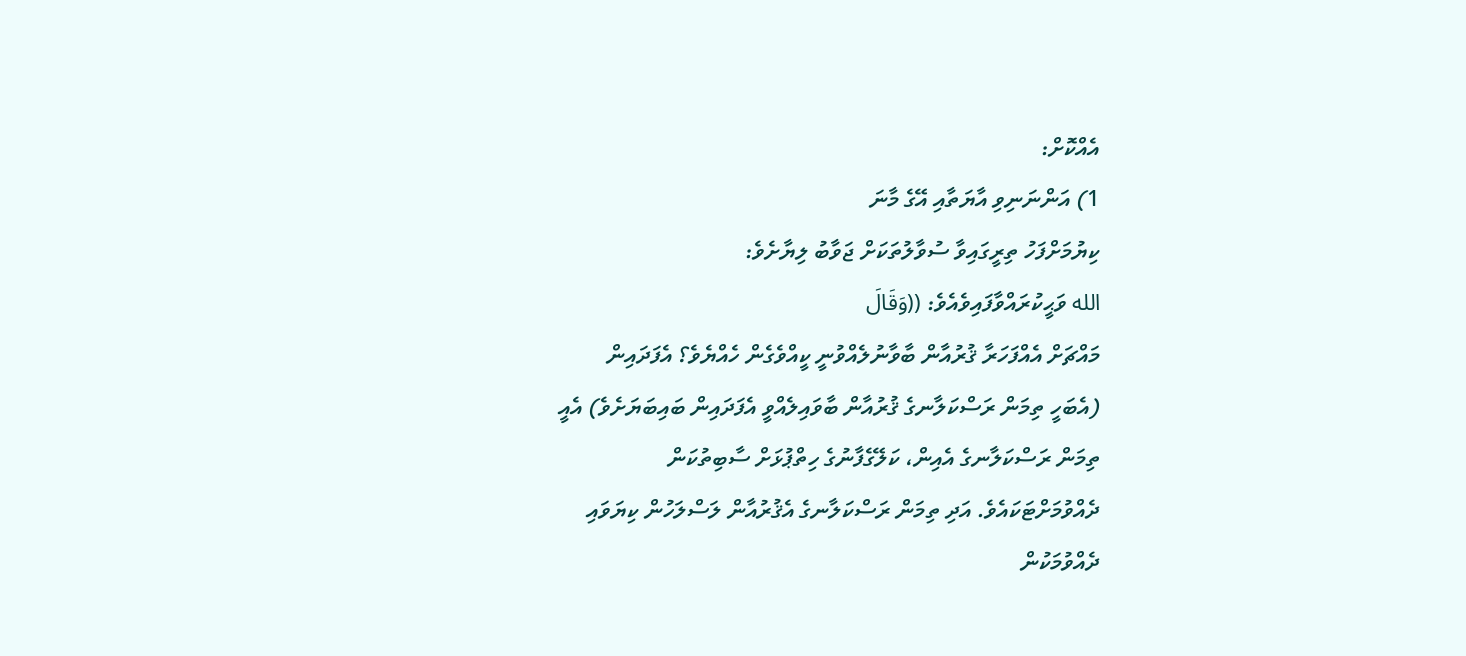އެއްކޮށް:
1) އަންނަނިވި އާޔަތާއި އޭގެ މާނަ
ކިޔުމަށްފަހު ތިރީގައިވާ ސުވާލުތަކަށް ޖަވާބު ލިޔާށެވެ:
الله ވަޙީކުރައްވާފައިވެއެވެ: ((وَقَالَ
މައްޗަށް އެއްފަހަރާ ޤުރުއާން ބާވާނުލެއްވުނީ ކީއްވެގެން ހެއްޔެވެ؟ އެފަދައިން
(އެބަހީ ތިމަން ރަސްކަލާނގެ ޤުރުއާން ބާވައިލެއްވީ އެފަދައިން ބައިބަޔަށެވެ) އެއީ
ތިމަން ރަސްކަލާނގެ އެއިން، ކަލޭގެފާނުގެ ހިތްޕުޅަށް ސާބިތުކަން
ދެއްވުމަށްޓަކައެވެ. އަދި ތިމަން ރަސްކަލާނގެ އެޤުރުއާން ލަސްލަހުން ކިޔަވައި
ދެއްވުމަކުން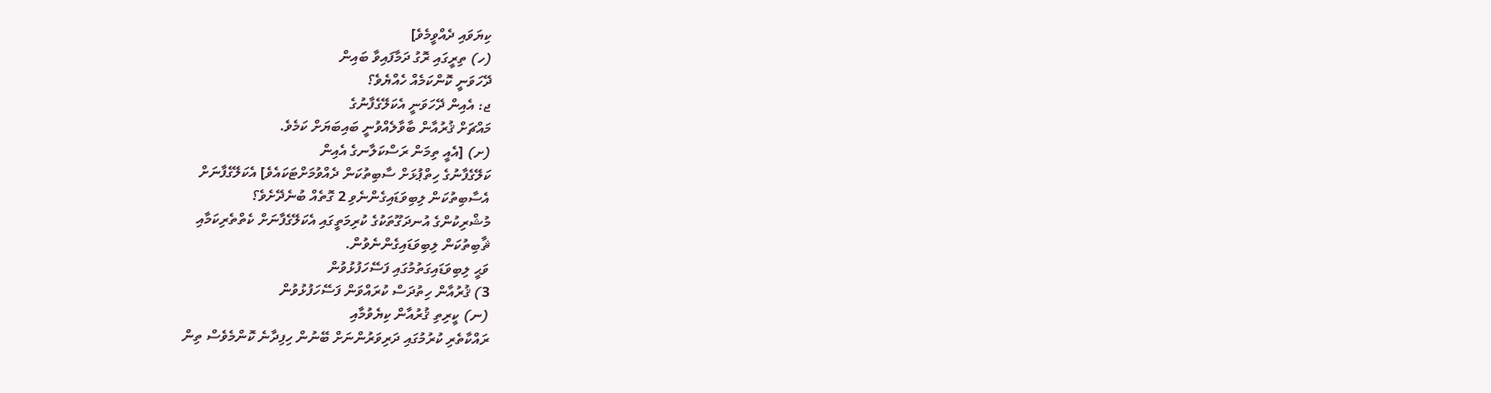ކިޔަވައި ދެއްވީމެވެ]
(ހ) ތިރީގައި ރޮގު ދަމާފައިވާ ބައިން
ދޭހަވަނީ ކޮންކަމެއް ހެއްޔެވެ؟
ޖ: އެއިން ދޭހަވަނީ އެކަލޭގެފާނުގެ
މައްޗަށް ޤުރުއާން ބާވާލެއްވުނީ ބައިބަޔަށް ކަމެވެ.
(ށ) [އެއީ ތިމަން ރަސްކަލާނގެ އެއިން
ކަލޭގެފާނުގެ ހިތްޕުޅަށް ސާބިތުކަން ދެއްވުމަށްޓަކައެވެ] އެކަލޭގެފާނަށް
އެސާބިތުކަން ލިބިވަޑައިގެންނެވި 2 ގޮތެއް ބުނެދޭށެވެ؟
މުޝްރިކުންގެ އުނދަގޫތަކުގެ ކުރިމަތީގައި އެކަލޭގެފާނަށް ކެތްތެރިކަމާއި
ޘާބިތުކަން ލިބިވަޑައިގެންނެވުން.
ވަޙީ ލިބިވަޑައިގަތުމުގައި ފަސޭހަފުޅުވުން
3) ޤުރުއާން ހިތުދަސް ކުރައްވަން ފަސޭހަފުޅުވުން
(ނ) ކީރިތި ޤުރުއާން ކިޔެވުމާއި
ރައްކާތެރި ކުރުމުގައި ދަރިވަރުންނަށް ބޭނުން ހިފިދާނެ ކޮންމެވެސް ތިން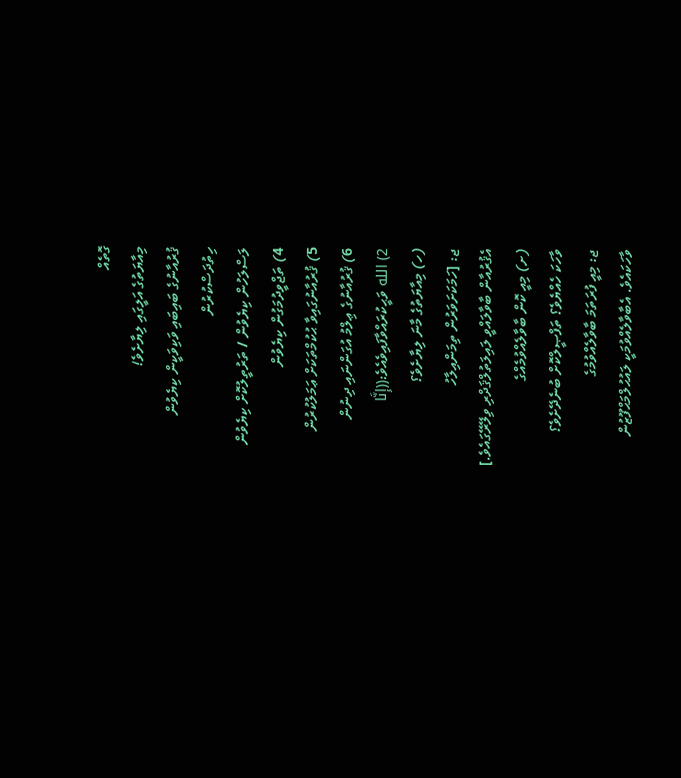ގޮތެއް
މިއާޔަތުގެ އަލީގައި ލިޔާށެވެ!
ޤުރުއާނުގެ ބައިބައި ވަކިވަކީން ކިޔެވުން
ހިތުދަސްކުރުން
ލަސްލަހުން ކިޔެވުން / ތަރުތީލުކޮށް ކިޔެވުން
4) ތަޖްވީދުމަގުން ކިޔެވުން
5) ޤުރުއާނުގައިވާ ޙުކުމްތަކަށް ޢަމަލުކުރުން
6) ޤުރުއާނުގެ ޢިލްމު އުގަންނައި ދިނުން
2) الله ވަޙީކުރައްވާފައިވެއެވެ:((إِنَّا
(ހ) މިއާޔަތުގެ މާނަ ލިޔާށެވެ؟
ޖ: [ހަމަކަށަވަރުން ތިމަންއިލާހު
އެޤުރުއާން ބާވާލައްވީ ލައިލަތުލްޤަދްރި ވިލޭރޭގައެވެ.]
(ށ) މިއީ ކޮން ބާވާލެއްވުމެއްގެ
ވާހަކަ ހެއްޔެވެ؟ ތަފްޞީލްކޮށް ބުނެދޭށެވެ؟
ޖ: މިއީ ފުރަތަމަ ބާވާލެއްވުމުގެ
ވާހަކައެވެ. އެބާވާލެއްވުމަކީ ލައުޙުލްމަޙްފޫޒުން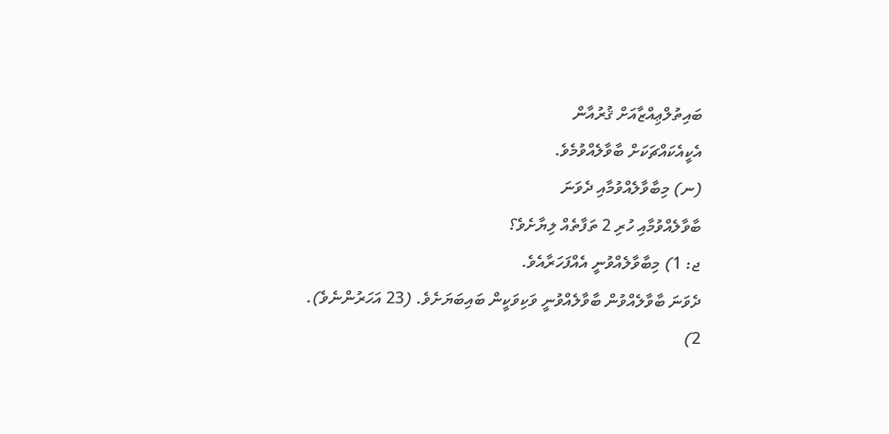ބައިތުލްޢިއްޒާއަށް ޤުރުއާން
އެކީއެކައްޗަކަށް ބާވާލެއްވުމެވެ.
(ނ) މިބާވާލެއްވުމާއި ދެވަނަ
ބާވާލެއްވުމާއި ހުރި 2 ތަފާތެއް ލިޔާށެވެ؟
ޖ: 1) މިބާވާލެއްވުނީ އެއްފަހަރާއެވެ.
ދެވަނަ ބާވާލެއްވުން ބާވާލެއްވުނީ ވަކިވަކީން ބައިބަޔަށެވެ. (23 އަހަރުންނެވެ).
2)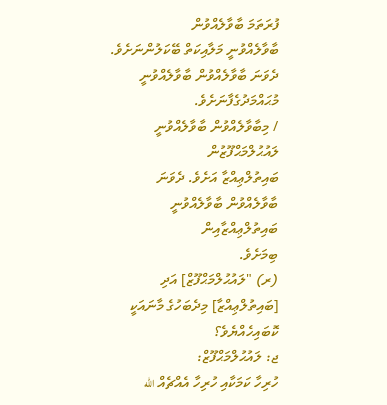ފުރަތަމަ ބާވާލެއްވުން
ބާވާލެއްވުނީ މަލާއިކަތް ބޭކަލުންނަށެވެ. ދެވަނަ ބާވާލެއްވުން ބާވާލެއްވުނީ
މުޙައްމަދުގެފާނަށެވެ.
/ މިބާވާލެއްވުން ބާވާލެއްވުނީ ލައުޙުލްމަޙްފޫޒުން
ބައިތުލްޢިއްޒާ އަށެވެ. ދެވަނަ ބާވާލެއްވުން ބާވާލެއްވުނީ ބައިތުލްޢިއްޒާއިން
ބިމަށެވެ.
(ރ) "ލައުޙުލްމަޙްފޫޒް] އަދި
[ބައިތުލްޢިއްޒާ] މިދެބަހުގެ މާނައަކީ ކޮބައިހެއްޔެވެ؟
ޖ: ލައުޙުލްމަޙްފޫޒް:
ހުރިހާ ކަމަކާއި ހުރިހާ އެއްޗެއް الله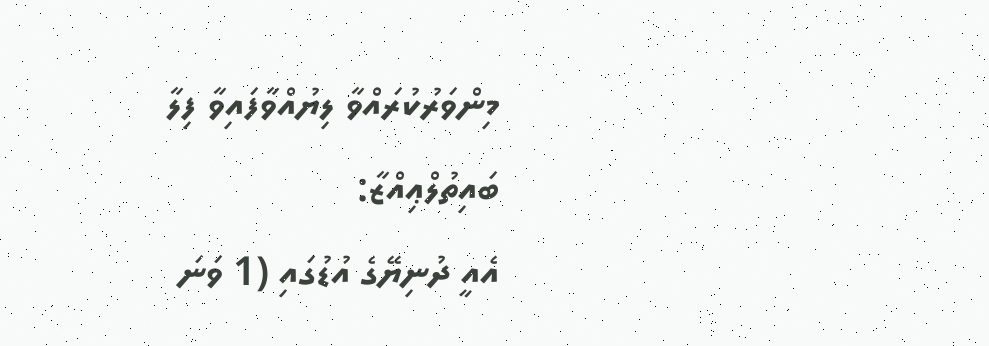މިންވަރުކުރައްވާ ލިޔުއްވާފައިވާ ފިލާ
ބައިތުލްޢިއްޒާ:
އެއީ ދުނިޔޭގެ އުޑުގައި (1 ވަނަ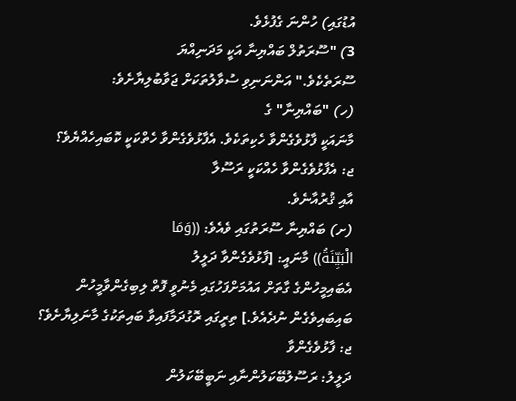އުޑުގައި) ހުންނަ ގެފުޅެވެ.
3) "ސޫރަތުލް ބައްޔިނާ އަކީ މަދަނިއްޔަ
ސޫރަތެކެވެ." އަންނަނިވި ސުވާލުތަކަށް ޖަވާބުލިޔާށެވެ:
(ހ) "ބައްޔިނާ" ގެ
މާނައަކީ ފާޅުވެގެންވާ ހެކިތަކެވެ. އެފާޅުވެގެންވާ ހެތްކަކީ ކޮބައިހެއްޔެވެ؟
ޖ: އެފާޅުވެގެންވާ ހެއްކަކީ ރަސޫލާ
އާއި ޤުރުއާނެވެ.
(ށ) ބައްޔިނާ ސޫރަތުގައި ވެއެވެ: ((وَمَا
الْبَيِّنَةُ)) މާނައީ: [ފާޅުވެގެންވާ ދަލީލު
އެބައިމީހުންގެ ގާތަށް އައުމަށްފަހުގައި މެނުވީ ފޮތް ލިބިގެންވާމީހުން
ބައިބައިވެގެން ނުދެއެވެ.] ތިރީގައި ރޮގުދަމާފައިވާ ބައިތަކުގެ މާނަލިޔާށެވެ؟
ޖ: ފާޅުވެގެންވާ
ދަލީލު: ރަސޫލުބޭކަލުންނާއި ނަބީބޭކަލުން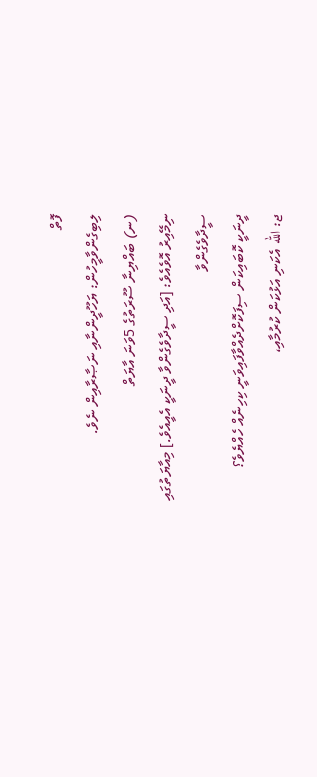ފޮތް
ލިބިގެންވާމީހުން: ޔަހޫދީންނާއި ނަޞާރާއިން ނެވެ.
(ނ) ބައްޔިނާ ސޫރަތުގެ 5ވަނަ އާޔަތް
ނިމޭއިރު އޮވެއެވެ: [އަދި ސީދާވެގެންވާ ދީނަކީ އެއީއެވެ.] މިއާޔަތުގައި ސީދާވެގެންވާ
ދީނަކީ ކޮބައިކަން ސިފަކޮށްދެއްވާފައިވަނީ ކިހިނެއް ހެއްޔެވެ؟
ޖ: الله އެކަނި އަޅުކަން ކުރުމާއި،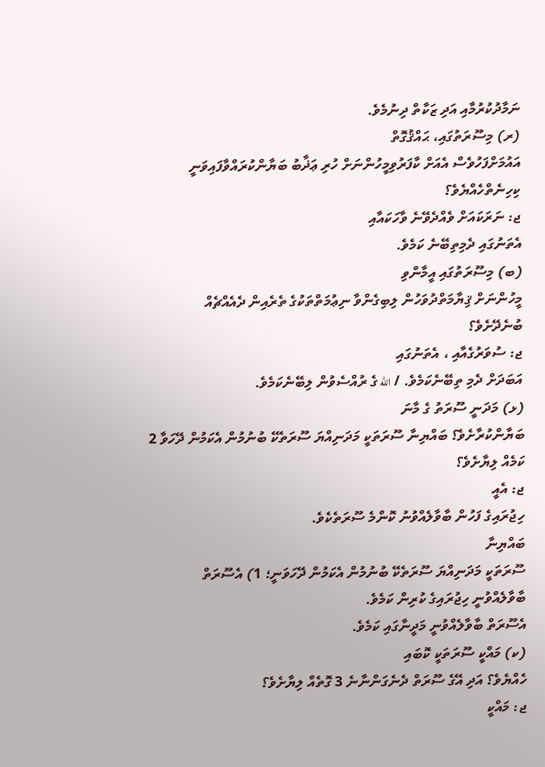ނަމާދުކުރުމާއި އަދި ޒަކާތް ދިނުމެވެ.
(ރ) މިސޫރަތުގައި، ޙައްޤުގޮތް
އައުމަށްފަހުވެސް އެއަށް ކާފަރުވިމީހުންނަށް ހުރި ޢަޛާބު ބަޔާންކުރައްވާފައިވަނީ
ކިހިނެތްހެއްޔެވެ؟
ޖ: ނަރަކައަށް ވެއްދެވޭނެ ވާހަކައާއި
އެތަނުގައި ދެމިތިބޭނެ ކަމެވެ.
(ބ) މިސޫރަތުގައި އީމާންވި
މީހުންނަށް ޤިޔާމަތްދުވަހުން ލިބިގެންވާ ނިޢުމަތްތަކުގެ ތެރެއިން ދެއެއްޗެއް
ބުނެދޭށެވެ؟
ޖ: ސުވަރުގެއާއި ، އެތަނުގައި
އަބަދަށް ދެމި ތިބޭނެކަމެވެ. / الله ގެ ރުއްސެވުން ލިބޭނެކަމެވެ.
(ޅ) މަދަނީ ސޫރަތު ގެ މާނަ
ބަޔާންކުރާށެވެ؟ ބައްޔިނާ ސޫރަތަކީ މަދަނިއްޔަ ސޫރަތެކޭ ބުނުމުން އެކަމުން ދޭހަވާ 2
ކަމެއް ލިޔާށެވެ؟
ޖ: އެއީ
ހިޖުރައިގެ ފަހުން ބާވާލެއްވުނު ކޮންމެ ސޫރަތެކެވެ.
ބައްޔިނާ
ސޫރަތަކީ މަދަނިއްޔަ ސޫރަތެކޭ ބުނުމުން އެކަމުން ދޭހަވަނީ؛ 1) އެސޫރަތް
ބާވާލެއްވުނީ ހިޖުރައިގެ ކުރިން ކަމެވެ.
އެސޫރަތް ބާވާލެއްވުނީ މަދީނާގައި ކަމެވެ.
(ކ) މައްކީ ސޫރަތަކީ ކޮބައި
ހެއްޔެވެ؟ އަދި އޭގެ ސޫރަތް ދެނެގަންނާނެ 3 ގޮތެއް ލިޔާށެވެ؟
ޖ: މައްކީ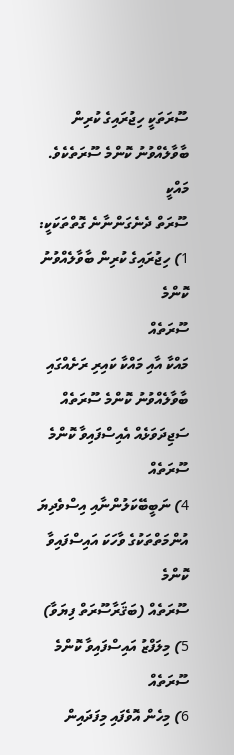ސޫރަތަކީ ހިޖުރައިގެ ކުރިން ބާވާލެއްވުނު ކޮންމެ ސޫރަތެކެވެ.
މައްކީ
ސޫރަތް ދެނެގަންނާނެ ގޮތްތަކަކީ: 1) ހިޖުރައިގެ ކުރިން ބާވާލެއްވުނު ކޮންމެ
ސޫރަތެއް
މައްކާ އާއި މައްކާ ކައިރި ރަށެއްގައި ބާވާލެއްވުނު ކޮންމެ ސޫރަތެއް
ސަޖިދަވަޅެއް އެއިސްފައިވާ ކޮންމެ ސޫރަތެއް
4) ނަބީބޭކަލުންނާއި އިސްވެދިޔަ އުންމަތްތަކުގެ ވާހަކަ އައިސްފައިވާ ކޮންމެ
ސޫރަތެއް (ބަޤަރާސޫރަތް ފިޔަވާ)
5) މިލަފްޒު އައިސްފައިވާ ކޮންމެ ސޫރަތެއް
6) މިހެން އޮވެފައި މިފަދައިން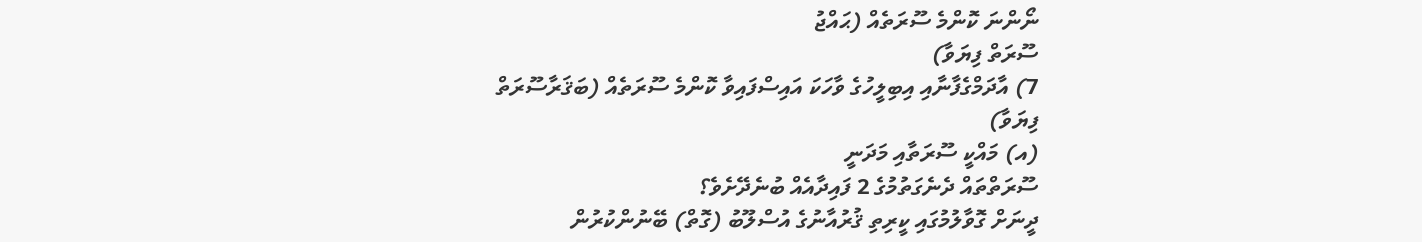ނޯންނަ ކޮންމެ ސޫރަތެއް (ޙައްޖު
ސޫރަތް ފިޔަވާ)
7) އާދަމްގެފާނާއި އިބިލީހުގެ ވާހަކަ އައިސްފައިވާ ކޮންމެ ސޫރަތެއް (ބަޤަރާސޫރަތް
ފިޔަވާ)
(އ) މައްކީ ސޫރަތާއި މަދަނީ
ސޫރަތްތައް ދެނެގަތުމުގެ 2 ފައިދާއެއް ބުނެދޭށެވެ؟
ދީނަށް ގޮވާލުމުގައި ކީރިތި ޤުރުއާނުގެ އުސްލޫބު (ގޮތް) ބޭނުންކުރުން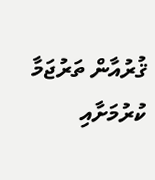ޤުރުއާން ތަރުޖަމާ ކުރުމަށާއި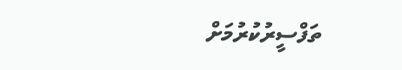ތަފްސީރުކުރުމަށް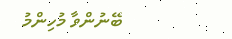ބޭނުންވާ މުހިންމު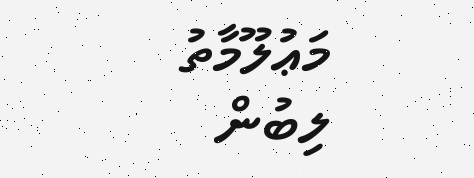މަޢުލޫމާތު
ލިބުން